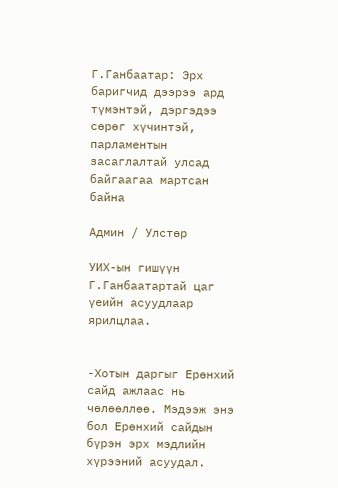Г.Ганбаатар: Эрх баригчид дээрээ ард түмэнтэй, дэргэдээ сөрөг хүчинтэй, парламентын засаглалтай улсад байгаагаа мартсан байна

Aдмин / Улстөр

УИХ-ын гишүүн Г.Ганбаатартай цаг үеийн асуудлаар ярилцлаа.


-Хотын даргыг Ерөнхий сайд ажлаас нь чөлөөллөө. Мэдээж энэ бол Ерөнхий сайдын бүрэн эрх мэдлийн хүрээний асуудал.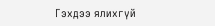Гэхдээ ялихгүй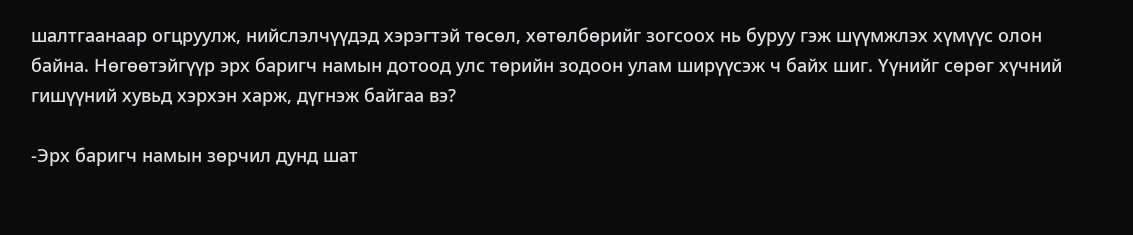шалтгаанаар огцруулж, нийслэлчүүдэд хэрэгтэй төсөл, хөтөлбөрийг зогсоох нь буруу гэж шүүмжлэх хүмүүс олон байна. Нөгөөтэйгүүр эрх баригч намын дотоод улс төрийн зодоон улам ширүүсэж ч байх шиг. Үүнийг сөрөг хүчний гишүүний хувьд хэрхэн харж, дүгнэж байгаа вэ?

-Эрх баригч намын зөрчил дунд шат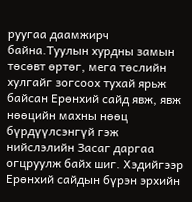руугаа даамжирч байна.Туулын хурдны замын төсөвт өртөг, мега төслийн хулгайг зогсоох тухай ярьж байсан Ерөнхий сайд явж, явж нөөцийн махны нөөц бүрдүүлсэнгүй гэж нийслэлийн Засаг даргаа огцруулж байх шиг. Хэдийгээр Ерөнхий сайдын бүрэн эрхийн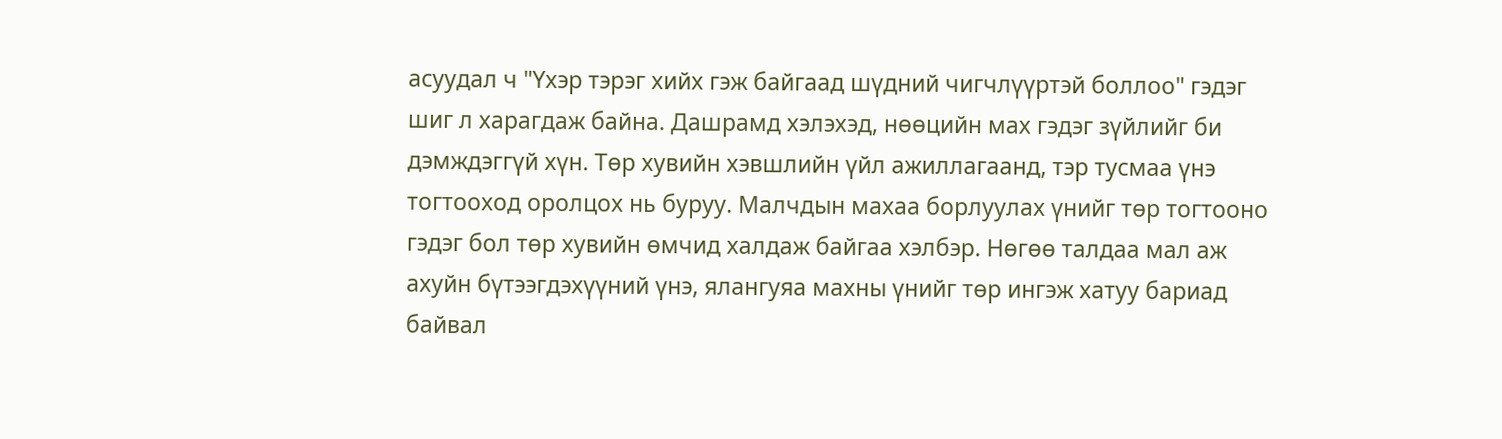асуудал ч "Үхэр тэрэг хийх гэж байгаад шүдний чигчлүүртэй боллоо" гэдэг шиг л харагдаж байна. Дашрамд хэлэхэд, нөөцийн мах гэдэг зүйлийг би дэмждэггүй хүн. Төр хувийн хэвшлийн үйл ажиллагаанд, тэр тусмаа үнэ тогтооход оролцох нь буруу. Малчдын махаа борлуулах үнийг төр тогтооно гэдэг бол төр хувийн өмчид халдаж байгаа хэлбэр. Нөгөө талдаа мал аж ахуйн бүтээгдэхүүний үнэ, ялангуяа махны үнийг төр ингэж хатуу бариад байвал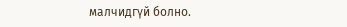малчидгүй болно.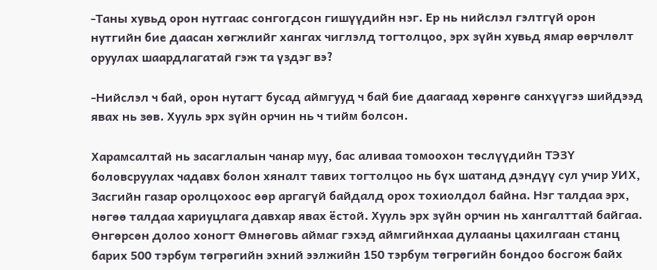-Таны хувьд орон нутгаас сонгогдсон гишүүдийн нэг. Ер нь нийслэл гэлтгүй орон нутгийн бие даасан хөгжлийг хангах чиглэлд тогтолцоо, эрх зүйн хувьд ямар өөрчлөлт оруулах шаардлагатай гэж та үздэг вэ?

-Нийслэл ч бай, орон нутагт бусад аймгууд ч бай бие даагаад хөрөнгө санхүүгээ шийдээд явах нь зөв. Хууль эрх зүйн орчин нь ч тийм болсон.

Харамсалтай нь засаглалын чанар муу, бас аливаа томоохон төслүүдийн ТЭЗҮ боловсруулах чадавх болон хяналт тавих тогтолцоо нь бүх шатанд дэндүү сул учир УИХ, Засгийн газар оролцохоос өөр аргагүй байдалд орох тохиолдол байна. Нэг талдаа эрх, нөгөө талдаа хариуцлага давхар явах ёстой. Хууль эрх зүйн орчин нь хангалттай байгаа. Өнгөрсөн долоо хоногт Өмнөговь аймаг гэхэд аймгийнхаа дулааны цахилгаан станц барих 500 тэрбум төгрөгийн эхний ээлжийн 150 тэрбум төгрөгийн бондоо босгож байх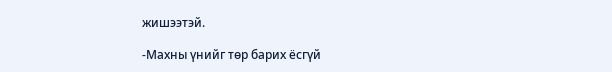жишээтэй.

-Махны үнийг төр барих ёсгүй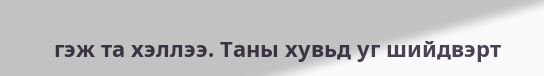гэж та хэллээ. Таны хувьд уг шийдвэрт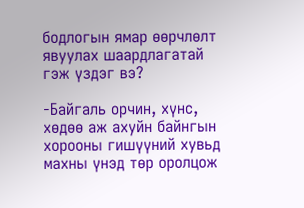бодлогын ямар өөрчлөлт явуулах шаардлагатай гэж үздэг вэ?

-Байгаль орчин, хүнс, хөдөө аж ахуйн байнгын хорооны гишүүний хувьд махны үнэд төр оролцож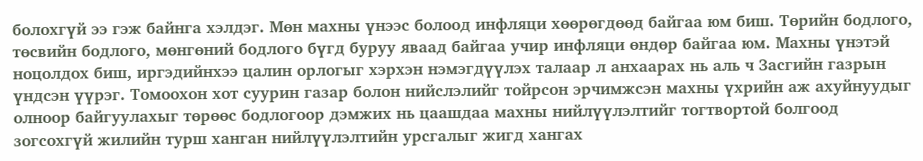болохгүй ээ гэж байнга хэлдэг. Мөн махны үнээс болоод инфляци хөөрөгдөөд байгаа юм биш. Төрийн бодлого, төсвийн бодлого, мөнгөний бодлого бүгд буруу яваад байгаа учир инфляци өндөр байгаа юм. Махны үнэтэй ноцолдох биш, иргэдийнхээ цалин орлогыг хэрхэн нэмэгдүүлэх талаар л анхаарах нь аль ч Засгийн газрын үндсэн үүрэг. Томоохон хот суурин газар болон нийслэлийг тойрсон эрчимжсэн махны үхрийн аж ахуйнуудыг олноор байгуулахыг төрөөс бодлогоор дэмжих нь цаашдаа махны нийлүүлэлтийг тогтвортой болгоод зогсохгүй жилийн турш ханган нийлүүлэлтийн урсгалыг жигд хангах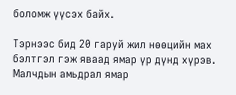боломж үүсэх байх.

Тэрнээс бид 20 гаруй жил нөөцийн мах бэлтгэл гэж яваад ямар үр дүнд хүрэв. Малчдын амьдрал ямар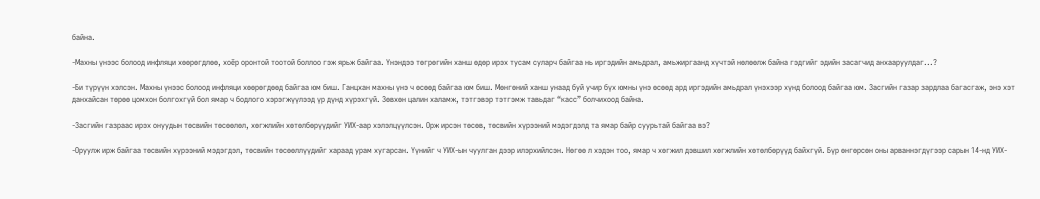байна.

-Махны үнээс болоод инфляци хөөрөгдлөө, хоёр оронтой тоотой боллоо гэж ярьж байгаа. Үнэндээ төгрөгийн ханш өдөр ирэх тусам суларч байгаа нь иргэдийн амьдрал, амьжиргаанд хүчтэй нөлөөлж байна гэдгийг эдийн засагчид анхааруулдаг...?

-Би түрүүн хэлсэн. Махны үнээс болоод инфляци хөөрөгдөөд байгаа юм биш. Ганцхан махны үнэ ч өсөөд байгаа юм биш. Мөнгөний ханш унаад буй учир бүх юмны үнэ өсөөд ард иргэдийн амьдрал үнэхээр хүнд болоод байгаа юм. Засгийн газар зардлаа багасгаж, энэ хэт данхайсан төрөө цомхон болгохгүй бол ямар ч бодлого хэрэгжүүлээд үр дүнд хүрэхгүй. Зөвхөн цалин халамж, тэтгэвэр тэтгэмж тавьдаг “касс” болчихоод байна.

-Засгийн газраас ирэх онуудын төсвийн төсөөлөл, хөгжлийн хөтөлбөрүүдийг УИХ-аар хэлэлцүүлсэн. Орж ирсэн төсөв, төсвийн хүрээний мэдэгдэлд та ямар байр суурьтай байгаа вэ?

-Оруулж ирж байгаа төсвийн хүрээний мэдэгдэл, төсвийн төсөөллүүдийг хараад урам хугарсан. Үүнийг ч УИХ-ын чуулган дээр илэрхийлсэн. Нөгөө л хэдэн тоо, ямар ч хөгжил дэвшил хөгжлийн хөтөлбөрүүд байхгүй. Бүр өнгөрсөн оны арваннэгдүгээр сарын 14-нд УИХ-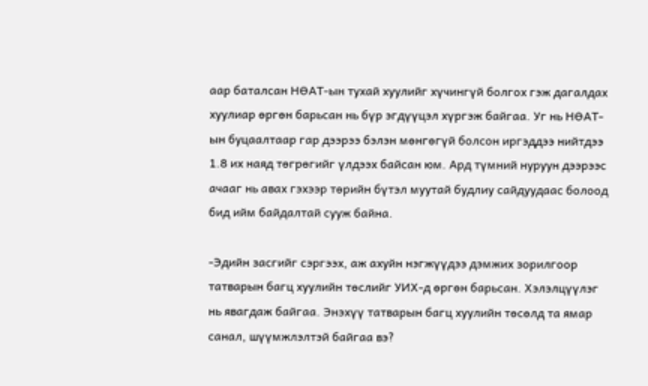аар баталсан НӨАТ-ын тухай хуулийг хүчингүй болгох гэж дагалдах хуулиар өргөн барьсан нь бүр эгдүүцэл хүргэж байгаа. Уг нь НӨАТ-ын буцаалтаар гар дээрээ бэлэн мөнгөгүй болсон иргэддээ нийтдээ 1.8 их наяд төгрөгийг үлдээх байсан юм. Ард түмний нуруун дээрээс ачааг нь авах гэхээр төрийн бүтэл муутай будлиу сайдуудаас болоод бид ийм байдалтай сууж байна.

-Эдийн засгийг сэргээх, аж ахуйн нэгжүүдээ дэмжих зорилгоор татварын багц хуулийн төслийг УИХ-д өргөн барьсан. Хэлэлцүүлэг нь явагдаж байгаа. Энэхүү татварын багц хуулийн төсөлд та ямар санал, шүүмжлэлтэй байгаа вэ?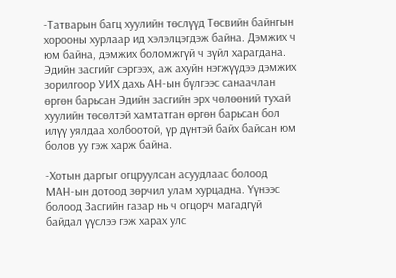-Татварын багц хуулийн төслүүд Төсвийн байнгын хорооны хурлаар ид хэлэлцэгдэж байна. Дэмжих ч юм байна, дэмжих боломжгүй ч зүйл харагдана. Эдийн засгийг сэргээх, аж ахуйн нэгжүүдээ дэмжих зорилгоор УИХ дахь АН-ын бүлгээс санаачлан өргөн барьсан Эдийн засгийн эрх чөлөөний тухай хуулийн төсөлтэй хамтатган өргөн барьсан бол илүү уялдаа холбоотой, үр дүнтэй байх байсан юм болов уу гэж харж байна.

-Хотын даргыг огцруулсан асуудлаас болоод МАН-ын дотоод зөрчил улам хурцадна. Үүнээс болоод Засгийн газар нь ч огцорч магадгүй байдал үүслээ гэж харах улс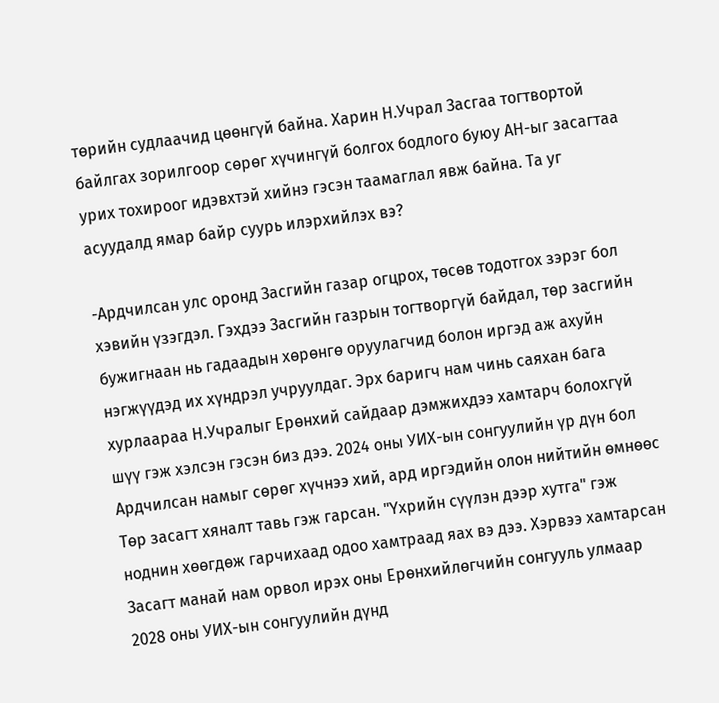төрийн судлаачид цөөнгүй байна. Харин Н.Учрал Засгаа тогтвортой байлгах зорилгоор сөрөг хүчингүй болгох бодлого буюу АН-ыг засагтаа урих тохироог идэвхтэй хийнэ гэсэн таамаглал явж байна. Та уг асуудалд ямар байр суурь илэрхийлэх вэ?

-Ардчилсан улс оронд Засгийн газар огцрох, төсөв тодотгох зэрэг бол хэвийн үзэгдэл. Гэхдээ Засгийн газрын тогтворгүй байдал, төр засгийн бужигнаан нь гадаадын хөрөнгө оруулагчид болон иргэд аж ахуйн нэгжүүдэд их хүндрэл учруулдаг. Эрх баригч нам чинь саяхан бага хурлаараа Н.Учралыг Ерөнхий сайдаар дэмжихдээ хамтарч болохгүй шүү гэж хэлсэн гэсэн биз дээ. 2024 оны УИХ-ын сонгуулийн үр дүн бол Ардчилсан намыг сөрөг хүчнээ хий, ард иргэдийн олон нийтийн өмнөөс Төр засагт хяналт тавь гэж гарсан. "Үхрийн сүүлэн дээр хутга" гэж ноднин хөөгдөж гарчихаад одоо хамтраад яах вэ дээ. Хэрвээ хамтарсан Засагт манай нам орвол ирэх оны Ерөнхийлөгчийн сонгууль улмаар 2028 оны УИХ-ын сонгуулийн дүнд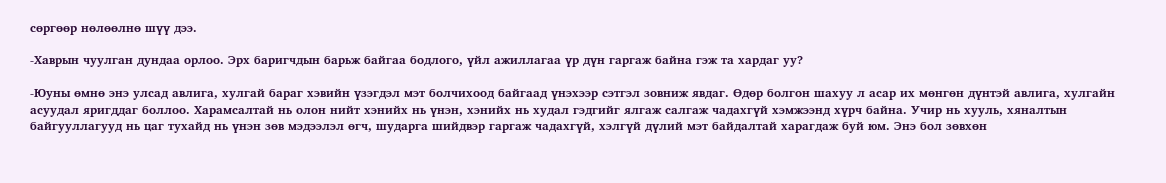сөргөөр нөлөөлнө шүү дээ.

-Хаврын чуулган дундаа орлоо. Эрх баригчдын барьж байгаа бодлого, үйл ажиллагаа үр дүн гаргаж байна гэж та хардаг уу?

-Юуны өмнө энэ улсад авлига, хулгай бараг хэвийн үзэгдэл мэт болчихоод байгаад үнэхээр сэтгэл зовниж явдаг. Өдөр болгон шахуу л асар их мөнгөн дүнтэй авлига, хулгайн асуудал яригддаг боллоо. Харамсалтай нь олон нийт хэнийх нь үнэн, хэнийх нь худал гэдгийг ялгаж салгаж чадахгүй хэмжээнд хүрч байна. Учир нь хууль, хяналтын байгууллагууд нь цаг тухайд нь үнэн зөв мэдээлэл өгч, шударга шийдвэр гаргаж чадахгүй, хэлгүй дүлий мэт байдалтай харагдаж буй юм. Энэ бол зөвхөн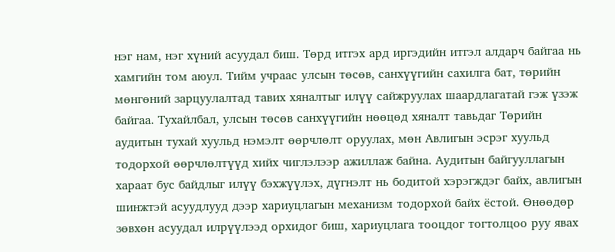нэг нам, нэг хүний асуудал биш. Төрд итгэх ард иргэдийн итгэл алдарч байгаа нь хамгийн том аюул. Тийм учраас улсын төсөв, санхүүгийн сахилга бат, төрийн мөнгөний зарцуулалтад тавих хяналтыг илүү сайжруулах шаардлагатай гэж үзэж байгаа. Тухайлбал, улсын төсөв санхүүгийн нөөцөд хяналт тавьдаг Төрийн аудитын тухай хуульд нэмэлт өөрчлөлт оруулах, мөн Авлигын эсрэг хуульд тодорхой өөрчлөлтүүд хийх чиглэлээр ажиллаж байна. Аудитын байгууллагын хараат бус байдлыг илүү бэхжүүлэх, дүгнэлт нь бодитой хэрэгждэг байх, авлигын шинжтэй асуудлууд дээр хариуцлагын механизм тодорхой байх ёстой. Өнөөдөр зөвхөн асуудал илрүүлээд орхидог биш, хариуцлага тооцдог тогтолцоо руу явах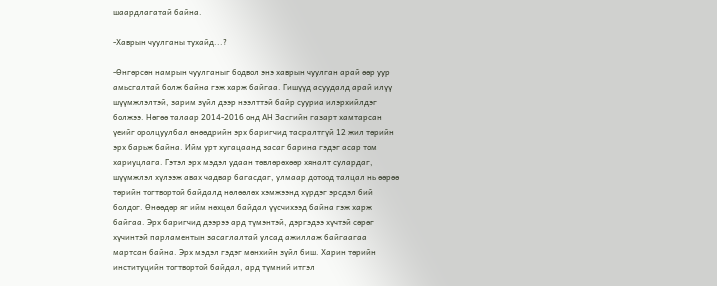шаардлагатай байна.

-Хаврын чуулганы тухайд...?

-Өнгөрсөн намрын чуулганыг бодвол энэ хаврын чуулган арай өөр уур амьсгалтай болж байна гэж харж байгаа. Гишүүд асуудалд арай илүү шүүмжлэлтэй, зарим зүйл дээр нээлттэй байр сууриа илэрхийлдэг болжээ. Нөгөө талаар 2014-2016 онд АН Засгийн газарт хамтарсан үеийг оролцуулбал өнөөдрийн эрх баригчид тасралтгүй 12 жил төрийн эрх барьж байна. Ийм урт хугацаанд засаг барина гэдэг асар том хариуцлага. Гэтэл эрх мэдэл удаан төвлөрөхөөр хяналт сулардаг, шүүмжлэл хүлээж авах чадвар багасдаг, улмаар дотоод талцал нь өөрөө төрийн тогтвортой байдалд нөлөөлөх хэмжээнд хүрдэг эрсдэл бий болдог. Өнөөдөр яг ийм нөхцөл байдал үүсчихээд байна гэж харж байгаа. Эрх баригчид дээрээ ард түмэнтэй, дэргэдээ хүчтэй сөрөг хүчинтэй парламентын засаглалтай улсад ажиллаж байгаагаа мартсан байна. Эрх мэдэл гэдэг мөнхийн зүйл биш. Харин төрийн институцийн тогтвортой байдал, ард түмний итгэл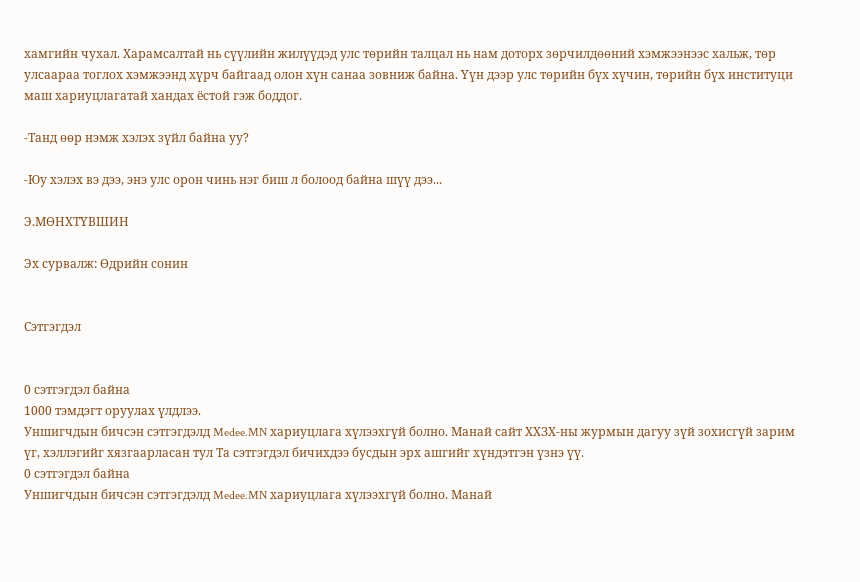хамгийн чухал. Харамсалтай нь сүүлийн жилүүдэд улс төрийн талцал нь нам доторх зөрчилдөөний хэмжээнээс хальж, төр улсаараа тоглох хэмжээнд хүрч байгаад олон хүн санаа зовниж байна. Үүн дээр улс төрийн бүх хүчин, төрийн бүх институци маш хариуцлагатай хандах ёстой гэж боддог.

-Танд өөр нэмж хэлэх зүйл байна уу?

-Юу хэлэх вэ дээ, энэ улс орон чинь нэг биш л болоод байна шүү дээ...

Э.МӨНХТҮВШИН

Эх сурвалж: Өдрийн сонин


Сэтгэгдэл


0 сэтгэгдэл байна
1000 тэмдэгт оруулах үлдлээ.
Уншигчдын бичсэн сэтгэгдэлд Medee.MN хариуцлага хүлээхгүй болно. Манай сайт ХХЗХ-ны журмын дагуу зүй зохисгүй зарим үг, хэллэгийг хязгаарласан тул Та сэтгэгдэл бичихдээ бусдын эрх ашгийг хүндэтгэн үзнэ үү.
0 сэтгэгдэл байна
Уншигчдын бичсэн сэтгэгдэлд Medee.MN хариуцлага хүлээхгүй болно. Манай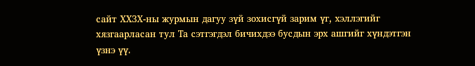сайт ХХЗХ-ны журмын дагуу зүй зохисгүй зарим үг, хэллэгийг хязгаарласан тул Та сэтгэгдэл бичихдээ бусдын эрх ашгийг хүндэтгэн үзнэ үү.